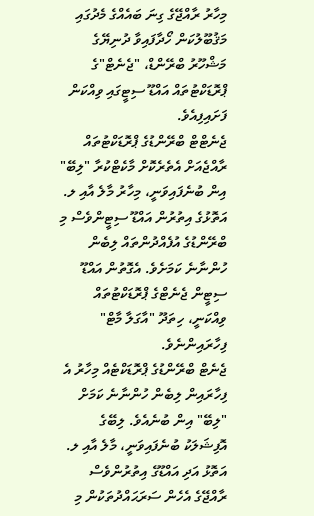މިހާރު ރާއްޖޭގެ ގިނަ ބައެއްގެ މެދުގައި މަޤުބޫލުކަން ހޯދާފައިވާ ދުނިޔޭގެ މަޝްހޫރު ބްރޭންޑް، "ޖެނެޓް"ގެ ޕްރޮޑަކްޓުތައް އައްޑޫ ސިޓީގައި ވިއްކަން ފަށައިފިއެވެ.
ޖެނެޓްޓް ބްރޭންޑުގެ ޕްރޮޑަކްޓުތައް ރާއްޖެއަށް އެތެރެކޮށް މާކެޓްކުރާ "ލިބޭ" އިން ބުނެފައިވަނީ، މިހާރު މާލެ އާއި ލ. އަތޮޅުގެ އިތުރުން އައްޑޫ ސިޓީންވެސް މި ބްރޭންޑުގެ އުފެއްދުންތައް ލިބެން ހުންނާނެ ކަމަށެވެ. އެގޮތުން އައްޑޫ ސިޓީން ޖެނެޓްގެ ޕްރޮޑަކްޓުތައް ވިއްކަނީ، ހިތަދޫ "އާގަލާ މާޓް" ފިހާރައިންނެވެ.
ޖެނެޓް ބްރޭންޑުގެ ޕްރޮޑަކްޓެއް މިހާރު އެ ފިހާރައިން ލިބެން ހުންނާނެ ކަމަށް "ލިބޭ" އިން ބުނެއެވެ. ލިބޭގެ އޮފިޝަލަކު ބުނެފައިވަނީ، މާލެ އާއި ލ. އަތޮޅު އަދި އައްޑޫގެ އިތުރުންވެސް ރާއްޖޭގެ އެހެން ސަރަޙައްދުތަކުން މި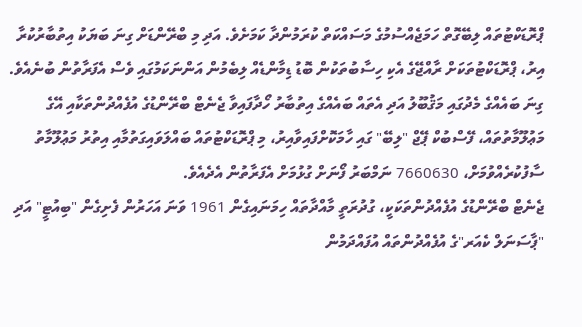ޕްރޮޑަކްޓުތައް ލިބޭގޮތް ހަމަޖެއްސުމުގެ މަސައްކަތް ކުރަމުންދާ ކަމަށެވެ. އަދި މި ބްރޭންޑަށް ގިނަ ބަޔަކު އިތުބާރުކުރާ އިރު، ޕްރޮޑަކްޓުތަކަށް ރާއްޖޭގެ އެކި ހިސާބުތަކުން ބޮޑު ޑިމާންޑެއް ލިބެމުން އަންނަކަމުގައި ވެސް އެފަރާތުން ބުނެއެވެ.
ގިނަ ބައެއްގެ މެދުގައި މަޤުބޫލު އަދި އެތައް ބައެއްގެ އިތުބާރު ހޯދާފައިވާ ޖެނެޓް ބްރޭންޑުގެ އުފެއްދުންތަކާއި އޭގެ މަޢުލޫމާތުތައް، ފޭސްބުކް ޕޭޖް "ލިބޭ" ގައި ހާމަކޮށްފައިވާއިރު، މި ޕްރޮޑަކްޓުތައް ބައްލަވައިގަތުމާއި އިތުރު މަޢުލޫމާތު ސާފުކުރެއްވުމަށް، 7660630 ނަމްބަރު ފޯނަށް ގުޅުމަށް އެފަރާތުން އެދެއެވެ.
ޖެނެޓް ބްރޭންޑުގެ އުފެއްދުންތަކަކީ، ގުދުރަތީ މާއްދާތައް ހިމަނައިގެން 1961 ވަނަ އަހަރުން ފެށިގެން "ބިއުޓީ" އަދި "ޕާސަނަލް ކެއަރ"ގެ އުފެއްދުންތައް އުފައްދަމުން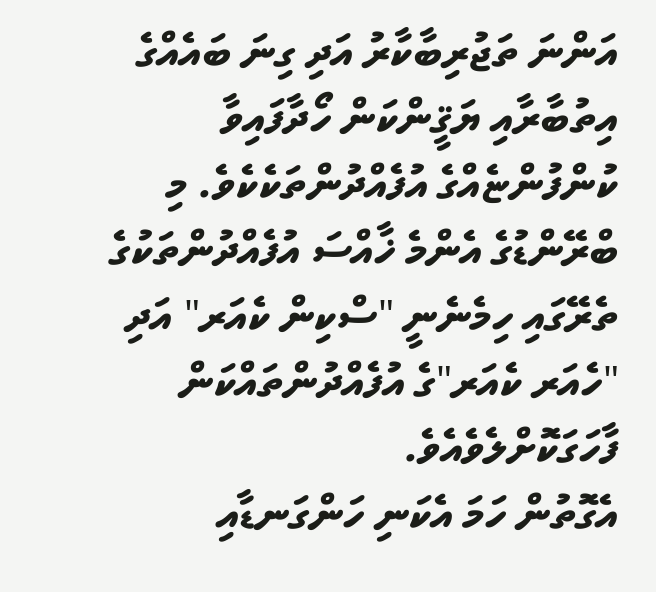އަންނަ ތަޖުރިބާކާރު އަދި ގިނަ ބައެއްގެ އިތުބާރާއި ޔަޤީންކަން ހޯދާފައިވާ ކުންފުންޏެއްގެ އުފެއްދުންތަކެކެވެ. މި ބްރޭންޑުގެ އެންމެ ޚާއްސަ އުފެއްދުންތަކުގެ ތެރޭގައި ހިމެނެނީ "ސްކިން ކެއަރ" އަދި "ހެއަރ ކެއަރ"ގެ އުފެއްދުންތައްކަން ފާހަގަކޮށްލެވެއެވެ.
އެގޮތުން ހަމަ އެކަނި ހަންގަނޑާއި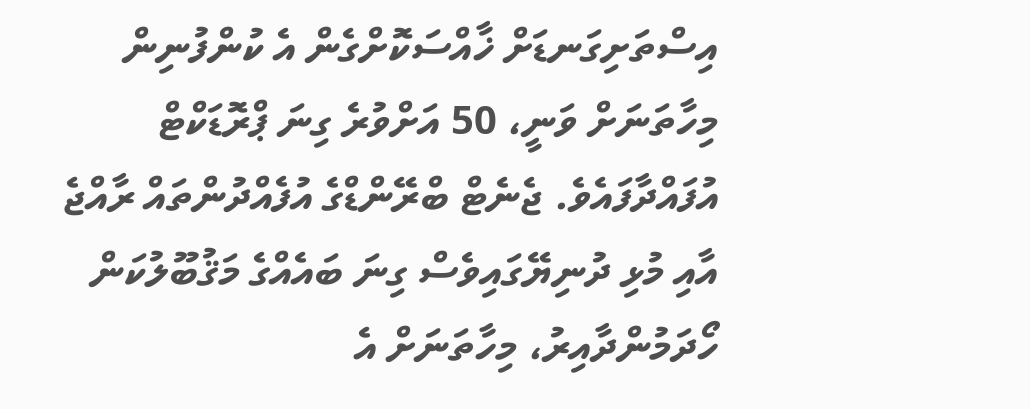އިސްތަށިގަނޑަށް ޚާއްސަކޮށްގެން އެ ކުންފުނިން މިހާތަނަށް ވަނީ، 50 އަށްވުރެ ގިނަ ޕްރޮޑަކްޓް އުފައްދާފައެވެ. ޖެނެޓް ބްރޭންޑްގެ އުފެއްދުންތައް ރާއްޖެ އާއި މުޅި ދުނިޔޭގައިވެސް ގިނަ ބައެއްގެ މަޤުބޫލުކަން ހޯދަމުންދާއިރު، މިހާތަނަށް އެ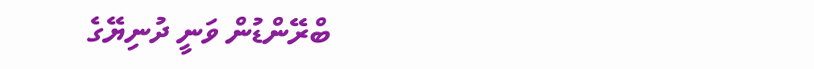ބްރޭންޑުން ވަނީ ދުނިޔޭގެ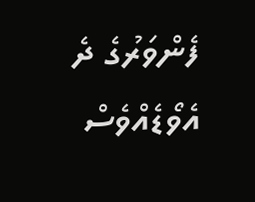ފެންވަރުގެ ދެ އެވޯޑެއްވެސް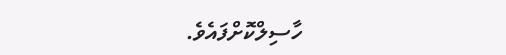ހާސިލްކޮށްފައެވެ.